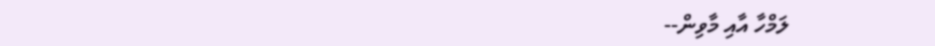ލަމްހާ އާއި މާވިން--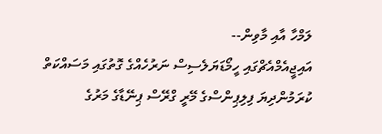ލަމްހާ އާއި މާވިން--
އައިޖީއެމްއެޗްގައި ހީމޯޑަޔަލެސިސް ނަރުހެއްގެ ގޮތުގައި މަސައްކަތް ކުރަމުންދިޔަ ފިލިޕިންސްގެ މޭރީ ގްރޭސް ޕިނޭޑާގެ މަރުގެ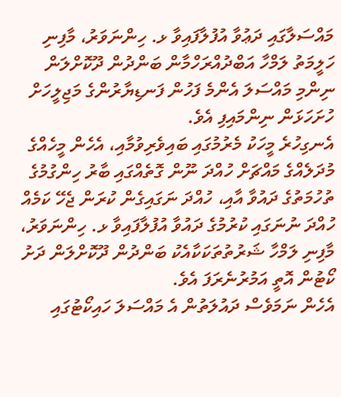މައްސަލާގައި ދަޢުވާ އުފުލާފައިވާ ޅ. ހިންނަވަރު، މާފިނި ހަލީމަތު ލަމްހާ އަބްދުއްރަހްމާން ބަންދުން ދޫކޮށްލަން ނިންމި މައްސަލަ އެންމެ ފަހުން ފަނޑިޔާރުންގެ މަޖިލީހަށް ހުށަހަޅަން ނިންމައިފި އެވެ.
އެނގިހުރެ މީހަކު މެރުމުގައި ބައިވެރިވުމާއި، އެހެން މީހެއްގެ މުދަލެއްގެ މައްޗަށް ހުއްދަ ނޫން ގޮތެއްގައި ބާރު ހިންގުމުގެ ތުހުމަތުގެ ދައުވާ އާއި، ހުއްދަ ނަގައިގެން ކުރަން ޖެހޭ ކަމެއް ހުއްދަ ނުނަގައި ކުރުމުގެ ދައުވާ އުފުލާފައިވާ ޅ. ހިންނަވަރު، މާފިނި ލަމްހާ ޝަރުތުތަކަކާއެކު ބަންދުން ދޫކޮށްލަން ދަށު ކޯޓުން އޮތީ އަމުރުނެރަފަ އެވެ.
އެހެން ނަމަވެސް ދައުލަތުން އެ މައްސަލަ ހައިކޯޓުގައި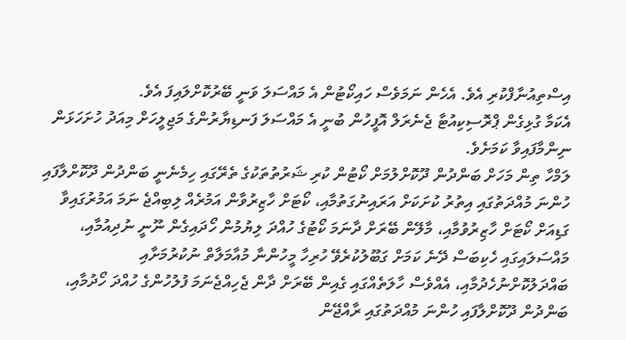އިސްތިއުނާފްކުރި އެވެ. އެހެން ނަމަވެސް ހައިކޯޓުން އެ މައްސަލަ ވަނީ ބޭރުކޮށްލައިފަ އެވެ.
އެކަމާ ގުޅިގެން ޕްރޮސިކިއުޓާ ޖެނެރަލް އޮފީހުން ބުނީ އެ މައްސަލަ ފަނޑިޔާރުންގެ މަޖިލީހަށް މިއަދު ހުށަހަޅަން ނިންމާފައިވާ ކަމަށެވެ.
ލަމްހާ ތިން މަހަށް ބަންދުން ދޫކޮށްލުމަށް ކޯޓުން ކުރި ޝަރުތުތަކުގެ ތެރޭގައި ހިމެނެނީ ބަންދުން ދޫކޮށްލާފައި ހުންނަ މުއްދަތުގައި އިތުރު ކުށަކަށް އަރައިނުގަތުމާއި، ކޯޓަށް ހާޒިރުވާން އަމުރެއް ލިބިއްޖެ ނަމަ އަމުރުގައިވާ ގަޑިއަށް ކޯޓަށް ހާޒިރުވުމާއި، މާލޭން ބޭރަށް ދާނަމަ ކޯޓުގެ ހުއްދަ ލިޔުމުން ހޯދައިގެން ނޫނީ ނުދިއުމާއި، މައްސަލައިގައި ހެކިބަސް ދޭނެ ކަމަށް ގަބޫލުކުރެވޭ ހުރިހާ މީހުންނާ މުއާމަލާތް ނުކުރުމަށާއި ބައްދަލުކޮށްނުހެދުމާއި، އެއްވެސް ހާލަތެއްގައި ގެއިން ބޭރަށް ދާން ޖެހިއްޖެނަމަ ފުލުހުންގެ ހުއްދަ ހޯދުމާއި، ބަންދުން ދޫކޮށްލާފައި ހުންނަ މުއްދަތުގައި ރާއްޖޭން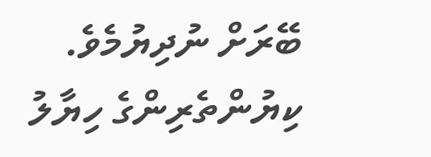ބޭރަށް ނުދިޔުމެވެ.
ކިޔުންތެރިންގެ ހިޔާލު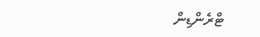ޓްރެންޑިން